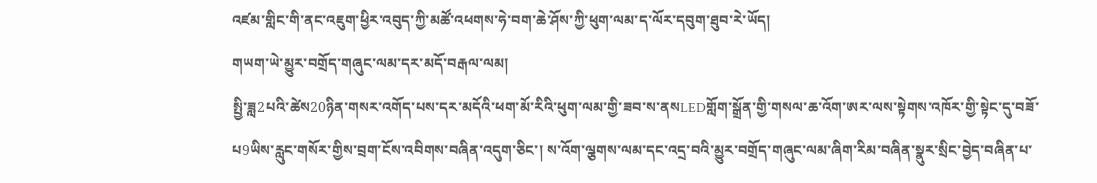འཛམ་གླིང་གི་ནང་འཇུག་ཕྱིར་འབུད་ཀྱི་མཚོ་འཕགས་ཧེ་བག་ཆེ་ཤོས་ཀྱི་ཕུག་ལམ་ད་ལོར་དབུག་ཐུབ་རེ་ཡོད།
གཡག་ཡེ་མྱུར་བགྲོད་གཞུང་ལམ་དར་མདོ་བརྒལ་ལམ།
སྤྱི་ཟླ2པའི་ཚེས20ཉིན་གསར་འགོད་པས་དར་མདོའི་ཕག་མོ་རིའི་ཕུག་ལམ་གྱི་ཟབ་ས་ནསLEDགློག་སྒྲོན་གྱི་གསལ་ཆ་འོག་ཨར་ལས་སྟེགས་འཁོར་གྱི་སྟེང་དུ་བཟོ་པ9ཡིས་རླུང་གསོར་གྱིས་བྲག་ངོས་འབིགས་བཞིན་འདུག་ཅིང་། ས་འོག་ལྕགས་ལམ་དང་འདྲ་བའི་མྱུར་བགྲོད་གཞུང་ལམ་ཞིག་རིམ་བཞིན་སྣུར་སྲིང་བྱེད་བཞིན་པ་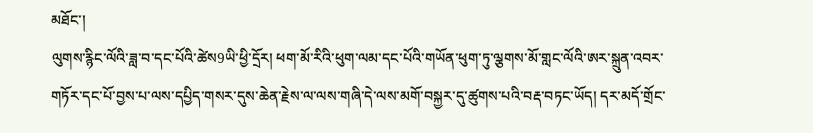མཐོང་།
ལུགས་རྙིང་ལོའི་ཟླ་བ་དང་པོའི་ཚེས9ཡི་ཕྱི་དྲོར། ཕག་མོ་རིའི་ཕུག་ལམ་དང་པོའི་གཡོན་ཕུག་ཏུ་ལྕགས་མོ་གླང་ལོའི་ཨར་སྐྲུན་འབར་གཏོར་དང་པོ་བྱས་པ་ལས་དཔྱིད་གསར་དུས་ཆེན་རྗེས་ལ་ལས་གཞི་དེ་ལས་མགོ་བསྐྱར་དུ་ཚུགས་པའི་བརྡ་བཏང་ཡོད། དར་མདོ་གྲོང་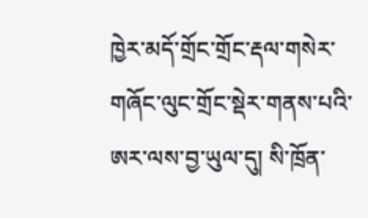ཁྱེར་མདོ་གྲོང་གྲོང་རྡལ་གསེར་གཞོང་ལུང་གྲོང་སྡེར་གནས་པའི་ཨར་ལས་བྱ་ཡུལ་དུ། སི་ཁྲོན་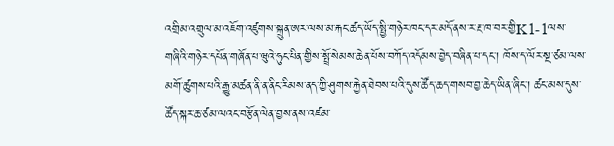འགྲིམ་འགྲུལ་མ་འཇོག་འཛུགས་སྐྲུན་ཨར་ལས་མ་རྐང་ཚད་ཡོད་སྤྱི་གཉེར་ཁང་དར་མདོ་ནས་ར་རྔ་ཁ་བར་གྱིK1-1ལས་གཞིའི་གཉེར་དཔོན་གཞོན་པ་ཝུའེ་ཧུང་པིན་གྱིས་སྤྲོ་སེམས་ཆེན་པོས་བཀོད་འདོམས་བྱེད་བཞིན་པ་དང་། ཁོས་ད་ལོར་སྔ་ཙམ་ལས་མགོ་ཚུགས་པའི་རྒྱུ་མཚན་ནི་ན་ནིང་རིམས་ནད་ཀྱི་ཤུགས་རྐྱེན་ཐེབས་པའི་དུས་ཚོད་ཆད་གསབ་བྱ་ཆེད་ཡིན་ཞིང་། ཚང་མས་དུས་ཚོད་སྐར་ཆ་ཙམ་ལའང་བརྩོན་ལེན་བྱས་ནས་འཛམ་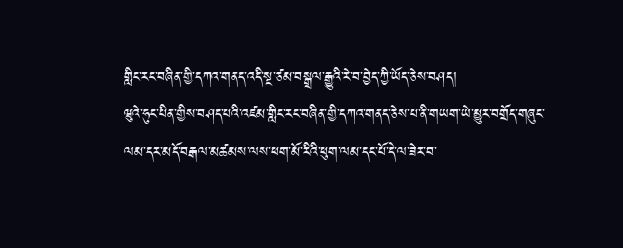གླིང་རང་བཞིན་གྱི་དཀའ་གནད་འདི་སྔ་ཙམ་བསྒྲལ་རྒྱུའི་རེ་བ་བྱེད་ཀྱི་ཡོད་ཅེས་བཤད།
ཝུའེ་ཧུང་པིན་གྱིས་བཤད་པའི་འཛམ་གླིང་རང་བཞིན་གྱི་དཀའ་གནད་ཅེས་པ་ནི་གཡག་ཡེ་མྱུར་བགྲོད་གཞུང་ལམ་དར་མདོ་བརྒལ་མཚམས་ལས་ཕག་མོ་རིའི་ཕུག་ལམ་དང་པོ་དེ་ལ་ཟེར་བ་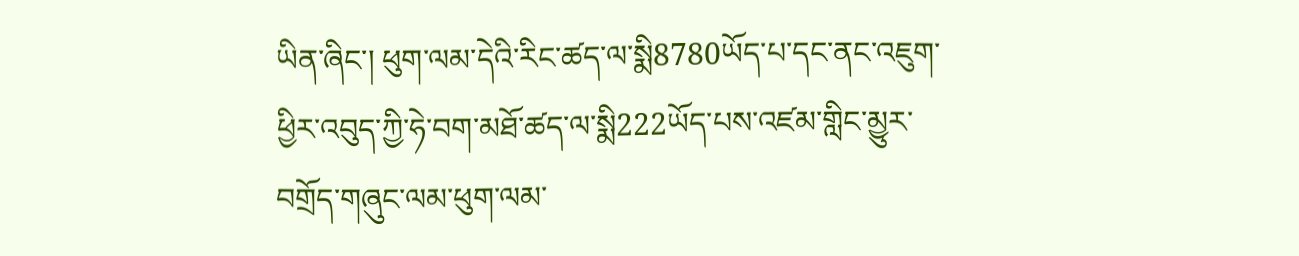ཡིན་ཞིང་། ཕུག་ལམ་དེའི་རིང་ཚད་ལ་སྨི8780ཡོད་པ་དང་ནང་འཇུག་ཕྱིར་འབུད་ཀྱི་ཧེ་བག་མཐོ་ཚད་ལ་སྨི222ཡོད་པས་འཛམ་གླིང་མྱུར་བགྲོད་གཞུང་ལམ་ཕུག་ལམ་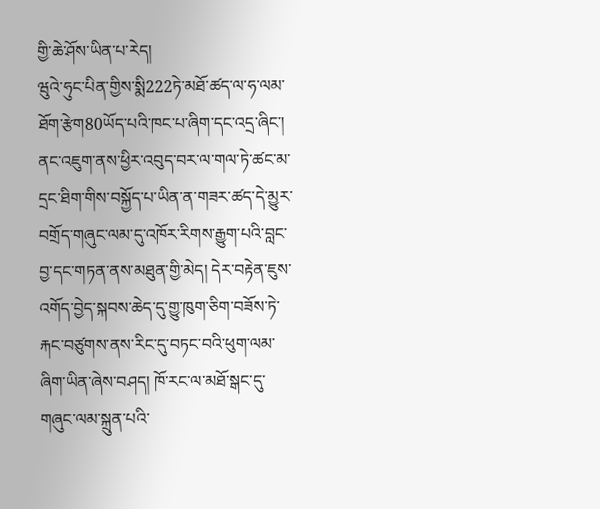གྱི་ཆེ་ཤོས་ཡིན་པ་རེད།
ཝུའེ་ཧུང་པིན་གྱིས་སྨི222ཏེ་མཐོ་ཚད་ལ་ཧ་ལམ་ཐོག་རྩེག80ཡོད་པའི་ཁང་པ་ཞིག་དང་འདྲ་ཞིང་། ནང་འཇུག་ནས་ཕྱིར་འབུད་བར་ལ་གལ་ཏེ་ཚང་མ་དྲང་ཐིག་གིས་བསྐྱོད་པ་ཡིན་ན་གཟར་ཚད་དེ་མྱུར་བགྲོད་གཞུང་ལམ་དུ་འཁོར་རིགས་རྒྱུག་པའི་བླང་བྱ་དང་གཏན་ནས་མཐུན་གྱི་མེད། དེར་བརྟེན་ཇུས་འགོད་བྱེད་སྐབས་ཆེད་དུ་གྱུ་ཁུག་ཅིག་བཟོས་ཏེ་རྐང་བཙུགས་ནས་རིང་དུ་བཏང་བའི་ཕུག་ལམ་ཞིག་ཡིན་ཞེས་བཤད། ཁོ་རང་ལ་མཐོ་སྒང་དུ་གཞུང་ལམ་སྐྲུན་པའི་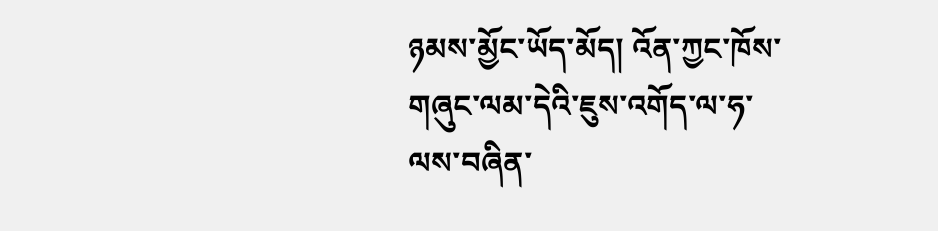ཉམས་མྱོང་ཡོད་མོད། འོན་ཀྱང་ཁོས་གཞུང་ལམ་དེའི་ཇུས་འགོད་ལ་ཧ་ལས་བཞིན་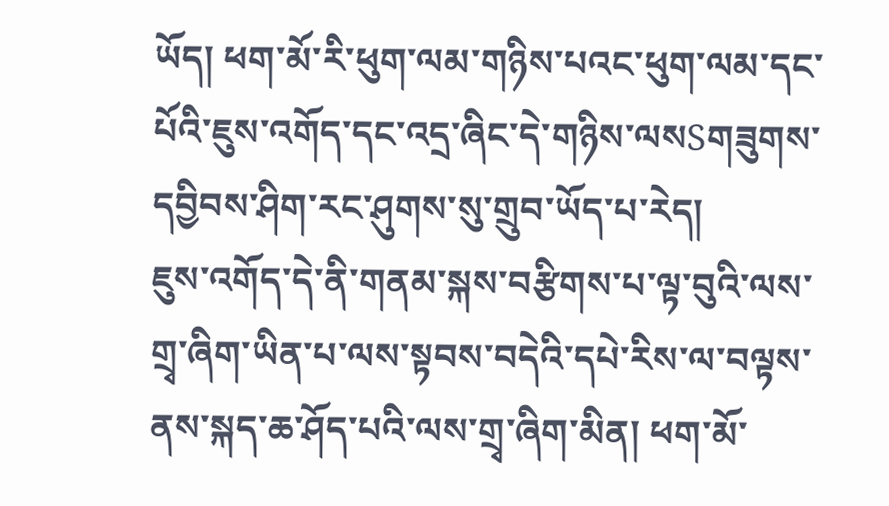ཡོད། ཕག་མོ་རི་ཕུག་ལམ་གཉིས་པའང་ཕུག་ལམ་དང་པོའི་ཇུས་འགོད་དང་འདྲ་ཞིང་དེ་གཉིས་ལསSགཟུགས་དབྱིབས་ཤིག་རང་ཤུགས་སུ་གྲུབ་ཡོད་པ་རེད།
ཇུས་འགོད་དེ་ནི་གནམ་སྐས་བརྩིགས་པ་ལྟ་བུའི་ལས་གྲྭ་ཞིག་ཡིན་པ་ལས་སྟབས་བདེའི་དཔེ་རིས་ལ་བལྟས་ནས་སྐད་ཆ་ཤོད་པའི་ལས་གྲྭ་ཞིག་མིན། ཕག་མོ་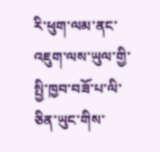རི་ཕུག་ལམ་ནང་འཇུག་ལས་ཡུལ་གྱི་སྤྱི་ཁྱབ་བཟོ་པ་ལི་ཅིན་ཡུང་གིས་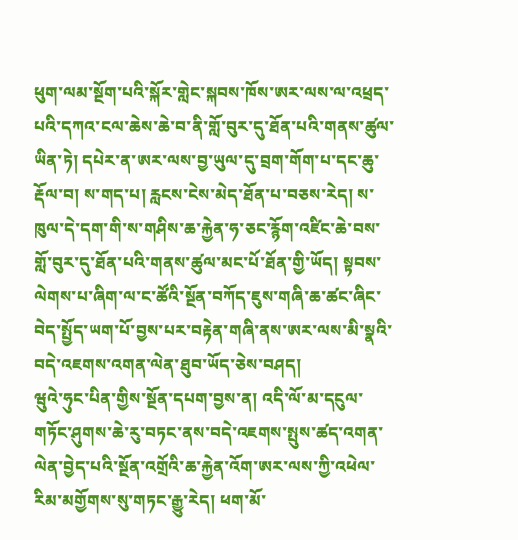ཕུག་ལམ་སྔོག་པའི་སྐོར་གླེང་སྐབས་ཁོས་ཨར་ལས་ལ་འཕྲད་པའི་དཀའ་ངལ་ཆེས་ཆེ་བ་ནི་གློ་བུར་དུ་ཐོན་པའི་གནས་ཚུལ་ཡིན་ཏེ། དཔེར་ན་ཨར་ལས་བྱ་ཡུལ་དུ་བྲག་གོག་པ་དང་ཆུ་རྡོལ་བ། ས་གད་པ། རླངས་ངེས་མེད་ཐོན་པ་བཅས་རེད། ས་ཁུལ་དེ་དག་གི་ས་གཤིས་ཆ་རྐྱེན་ཧ་ཅང་རྙོག་འཛིང་ཆེ་བས་གློ་བུར་དུ་ཐོན་པའི་གནས་ཚུལ་མང་པོ་ཐོན་གྱི་ཡོད། སྟབས་ལེགས་པ་ཞིག་ལ་ང་ཚོའི་སྔོན་བཀོད་ཇུས་གཞི་ཆ་ཚང་ཞིང་བེད་སྤྱོད་ཡག་པོ་བྱས་པར་བརྟེན་གཞི་ནས་ཨར་ལས་མི་སྣའི་བདེ་འཇགས་འགན་ལེན་ཐུབ་ཡོད་ཅེས་བཤད།
ཝུའེ་ཧུང་པིན་གྱིས་སྔོན་དཔག་བྱས་ན། འདི་ལོ་མ་དངུལ་གཏོང་ཤུགས་ཆེ་རུ་བཏང་ནས་བདེ་འཇགས་སྤུས་ཚད་འགན་ལེན་བྱེད་པའི་སྔོན་འགྲོའི་ཆ་རྐྱེན་འོག་ཨར་ལས་ཀྱི་འཕེལ་རིམ་མགྱོགས་སུ་གཏང་རྒྱུ་རེད། ཕག་མོ་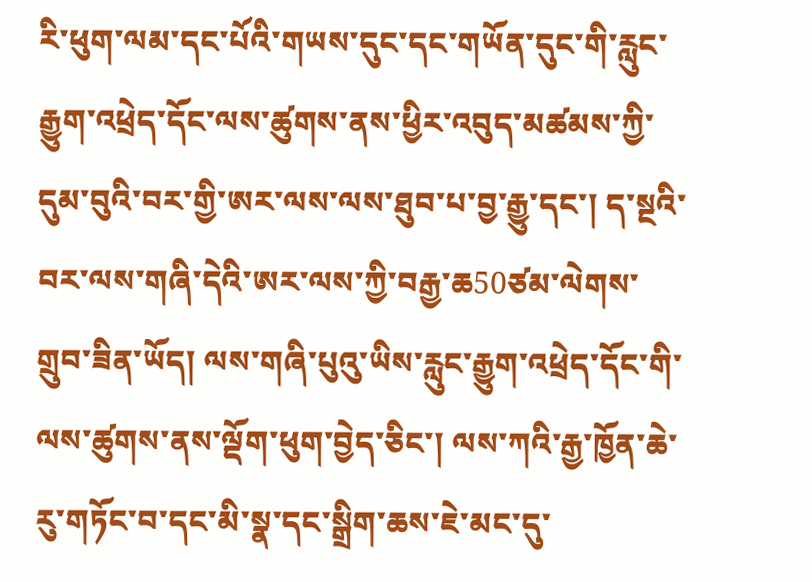རི་ཕུག་ལམ་དང་པོའི་གཡས་དུང་དང་གཡོན་དུང་གི་རླུང་རྒྱུག་འཕྲེད་དོང་ལས་ཚུགས་ནས་ཕྱིར་འབུད་མཚམས་ཀྱི་དུམ་བུའི་བར་གྱི་ཨར་ལས་ལས་ཐུབ་པ་བྱ་རྒྱུ་དང་། ད་སྔའི་བར་ལས་གཞི་དེའི་ཨར་ལས་ཀྱི་བརྒྱ་ཆ50ཙམ་ལེགས་གྲུབ་ཟིན་ཡོད། ལས་གཞི་པུའུ་ཡིས་རླུང་རྒྱུག་འཕྲེད་དོང་གི་ལས་ཚུགས་ནས་ལྡོག་ཕུག་བྱེད་ཅིང་། ལས་ཀའི་རྒྱ་ཁྱོན་ཆེ་རུ་གཏོང་བ་དང་མི་སྣ་དང་སྒྲིག་ཆས་ཇེ་མང་དུ་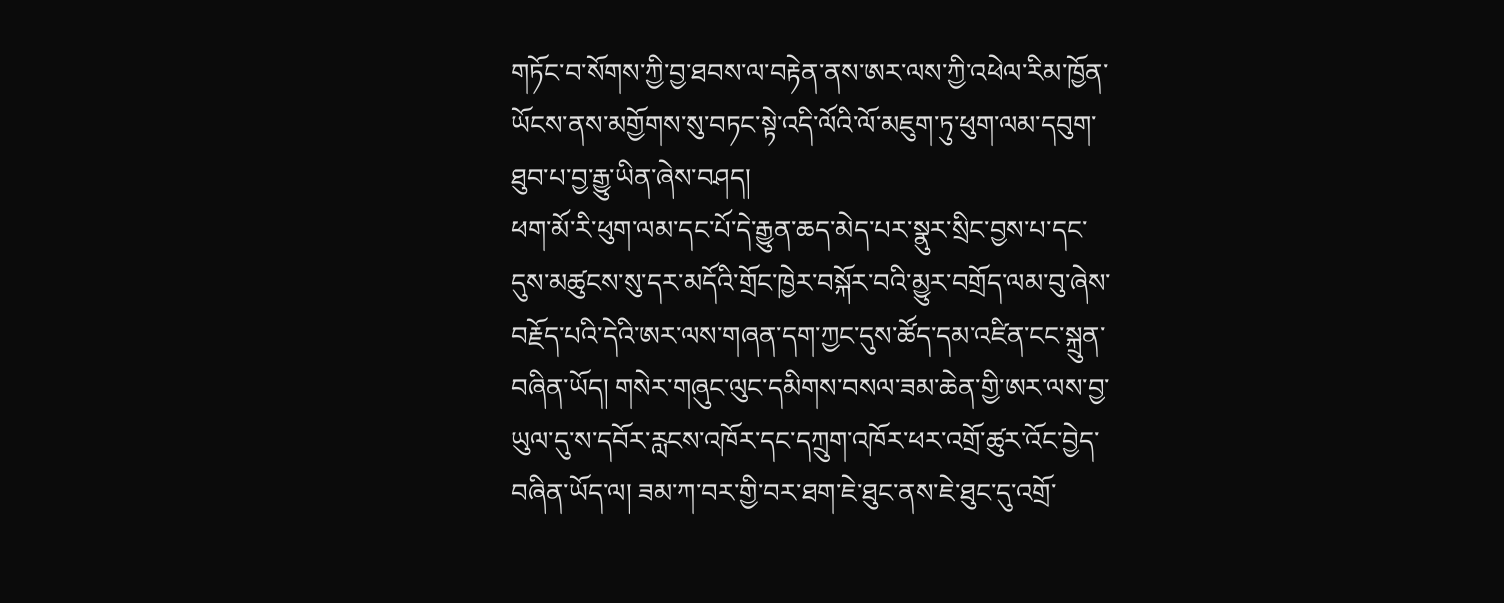གཏོང་བ་སོགས་ཀྱི་བྱ་ཐབས་ལ་བརྟེན་ནས་ཨར་ལས་ཀྱི་འཕེལ་རིམ་ཁྱོན་ཡོངས་ནས་མགྱོགས་སུ་བཏང་སྟེ་འདི་ལོའི་ལོ་མཇུག་ཏུ་ཕུག་ལམ་དབུག་ཐུབ་པ་བྱ་རྒྱུ་ཡིན་ཞེས་བཤད།
ཕག་མོ་རི་ཕུག་ལམ་དང་པོ་དེ་རྒྱུན་ཆད་མེད་པར་སྣུར་སྲིང་བྱས་པ་དང་དུས་མཚུངས་སུ་དར་མདོའི་གྲོང་ཁྱེར་བསྐོར་བའི་མྱུར་བགྲོད་ལམ་བུ་ཞེས་བརྗོད་པའི་དེའི་ཨར་ལས་གཞན་དག་ཀྱང་དུས་ཚོད་དམ་འཛིན་ངང་སྐྲུན་བཞིན་ཡོད། གསེར་གཞུང་ལུང་དམིགས་བསལ་ཟམ་ཆེན་གྱི་ཨར་ལས་བྱ་ཡུལ་དུ་ས་དབོར་རླངས་འཁོར་དང་དཀྲུག་འཁོར་ཕར་འགྲོ་ཚུར་འོང་བྱེད་བཞིན་ཡོད་ལ། ཟམ་ཀ་བར་གྱི་བར་ཐག་ཇེ་ཐུང་ནས་ཇེ་ཐུང་དུ་འགྲོ་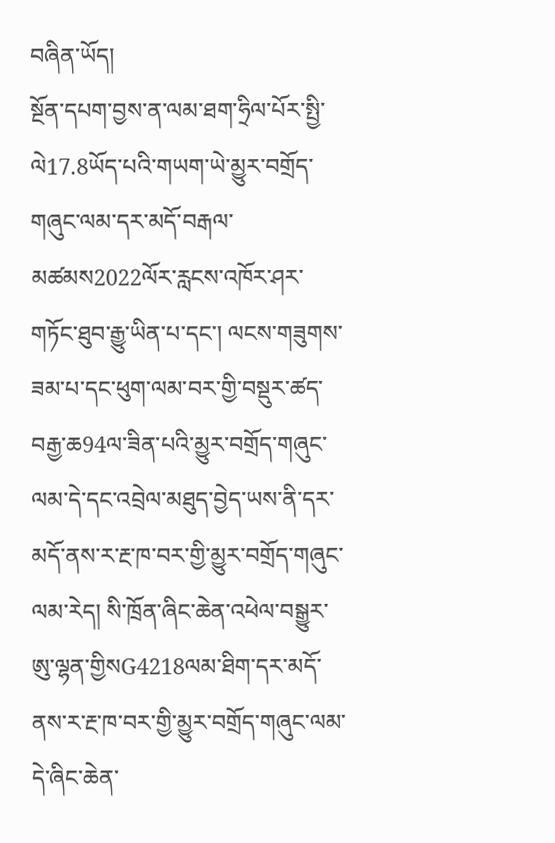བཞིན་ཡོད།
སྔོན་དཔག་བྱས་ན་ལམ་ཐག་ཧྲིལ་པོར་སྤྱི་ལེ17.8ཡོད་པའི་གཡག་ཡེ་མྱུར་བགྲོད་གཞུང་ལམ་དར་མདོ་བརྒལ་མཚམས2022ལོར་རླངས་འཁོར་ཤར་གཏོང་ཐུབ་རྒྱུ་ཡིན་པ་དང་། ལངས་གཟུགས་ཟམ་པ་དང་ཕུག་ལམ་བར་གྱི་བསྡུར་ཚད་བརྒྱ་ཆ94ལ་ཟིན་པའི་མྱུར་བགྲོད་གཞུང་ལམ་དེ་དང་འབྲེལ་མཐུད་བྱེད་ཡས་ནི་དར་མདོ་ནས་ར་རྔ་ཁ་བར་གྱི་མྱུར་བགྲོད་གཞུང་ལམ་རེད། སི་ཁྲོན་ཞིང་ཆེན་འཕེལ་བསྒྱུར་ཨུ་ལྷན་གྱིསG4218ལམ་ཐིག་དར་མདོ་ནས་ར་རྔ་ཁ་བར་གྱི་མྱུར་བགྲོད་གཞུང་ལམ་དེ་ཞིང་ཆེན་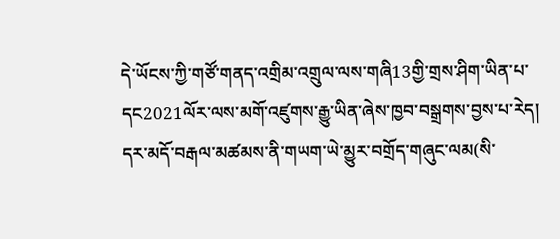དེ་ཡོངས་ཀྱི་གཙོ་གནད་འགྲིམ་འགྲུལ་ལས་གཞི13གྱི་གྲས་ཤིག་ཡིན་པ་དང2021ལོར་ལས་མགོ་འཛུགས་རྒྱུ་ཡིན་ཞེས་ཁྱབ་བསྒྲགས་བྱས་པ་རེད།
དར་མདོ་བརྒལ་མཚམས་ནི་གཡག་ཡེ་མྱུར་བགྲོད་གཞུང་ལམ(སི་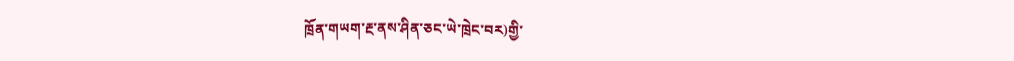ཁྲོན་གཡག་རྔ་ནས་ཤིན་ཅང་ཡེ་ཁྲེང་བར)གྱི་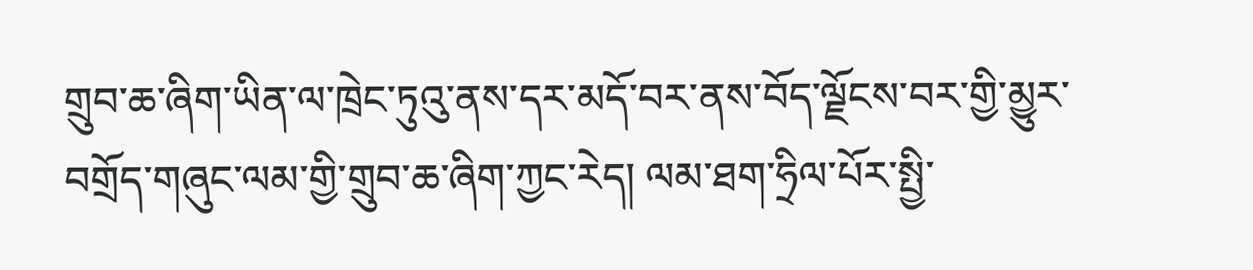གྲུབ་ཆ་ཞིག་ཡིན་ལ་ཁྲེང་ཏུའུ་ནས་དར་མདོ་བར་ནས་བོད་ལྗོངས་བར་གྱི་མྱུར་བགྲོད་གཞུང་ལམ་གྱི་གྲུབ་ཆ་ཞིག་ཀྱང་རེད། ལམ་ཐག་ཧྲིལ་པོར་སྤྱི་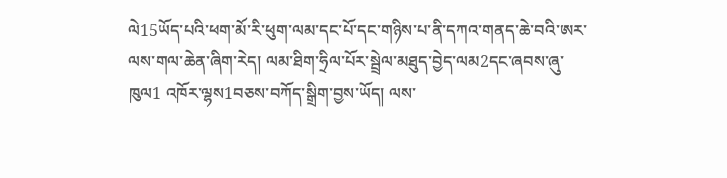ལེ15ཡོད་པའི་ཕག་མོ་རི་ཕུག་ལམ་དང་པོ་དང་གཉིས་པ་ནི་དཀའ་གནད་ཆེ་བའི་ཨར་ལས་གལ་ཆེན་ཞིག་རེད། ལམ་ཐིག་ཧྲིལ་པོར་སྦྲེལ་མཐུད་བྱེད་ལམ2དང་ཞབས་ཞུ་ཁུལ1 འཁོར་ལྷས1བཅས་བཀོད་སྒྲིག་བྱས་ཡོད། ལས་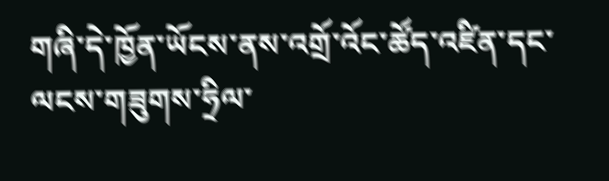གཞི་དེ་ཁྱོན་ཡོངས་ནས་འགྲོ་འོང་ཚོད་འཛིན་དང་ལངས་གཟུགས་ཧྲིལ་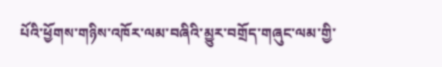པོའི་ཕྱོགས་གཉིས་འཁོར་ལམ་བཞིའི་མྱུར་བགྲོད་གཞུང་ལམ་གྱི་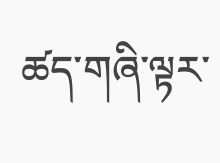ཚད་གཞི་ལྟར་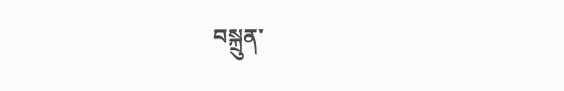བསྐྲུན་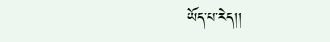ཡོད་པ་རེད།།